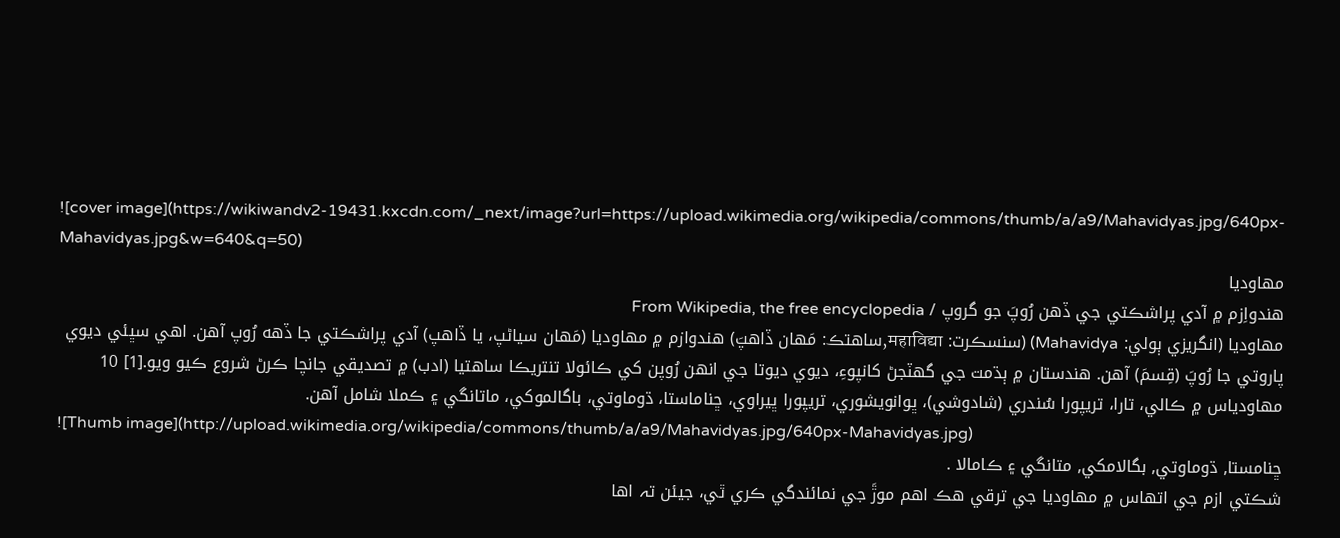![cover image](https://wikiwandv2-19431.kxcdn.com/_next/image?url=https://upload.wikimedia.org/wikipedia/commons/thumb/a/a9/Mahavidyas.jpg/640px-Mahavidyas.jpg&w=640&q=50)
مهاوديا
هندواِزم ۾ آدي پراشڪتي جي ڏهن رُوپَ جو گروپ / From Wikipedia, the free encyclopedia
مهاوديا (انگريزي ٻولي: Mahavidya) (سنسڪرت: महाविद्या,ساهتڪ: مَهان ڏاهپَ) هندوازم ۾ مهاوديا (مَهان سياڻپ، يا ڏاهپ) آدي پراشڪتي جا ڏهه رُوپ آهن. اهي سڀئي ديوي پاروتي جا رُوپَ (قِسمَ) آهن. هندستان ۾ ٻڌمت جي گهٽجڻ کانپوءِ، ديوي ديوتا جي انهن رُوپن کي ڪائولا تنتريڪا ساهتيا (ادب) ۾ تصديقي جانچا ڪرڻ شروع ڪيو ويو.[1] 10 مهاودياس ۾ ڪالي، تارا، تريپورا سُندري (شادوشي)، ڀوانويشوري، تريپورا ڀيراوي، ڇناماستا، ڌوماوتي، باگالموکي، ماتانگي ۽ ڪملا شامل آهن.
![Thumb image](http://upload.wikimedia.org/wikipedia/commons/thumb/a/a9/Mahavidyas.jpg/640px-Mahavidyas.jpg)
ڇنامستا, ڌوماوتي, بگالامکي, متانگي ۽ ڪامالا .
شڪتي ازم جي اتهاس ۾ مهاوديا جي ترقي هڪ اهم موڙَ جي نمائندگي ڪري ٿي، جيئن تہ اها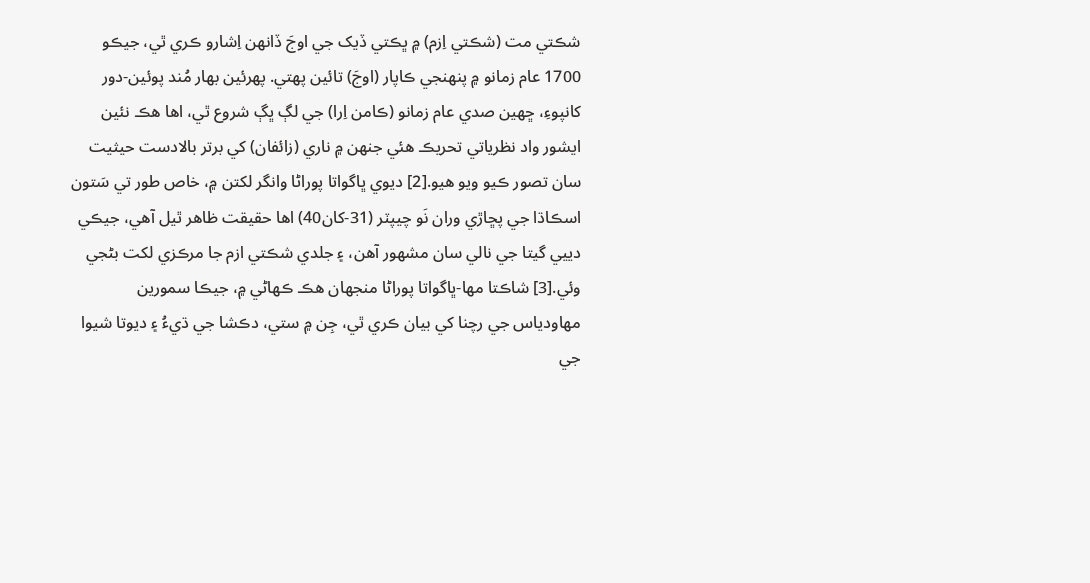شڪتي مت (شڪتي اِزم) ۾ ڀڪتي ڏيک جي اوجَ ڏانهن اِشارو ڪري ٿي، جيڪو 1700 عام زمانو ۾ پنهنجي ڪاپار (اوجَ) تائين پهتي. پهرئين بهار مُند پوئين-دور کانپوءِ، ڇهين صدي عام زمانو (ڪامن اِرا) جي لڳ ڀڳ شروع ٿي، اها هڪ نئين ايشور واد نظرياتي تحريڪ هئي جنهن ۾ ناري (زائفان) کي برتر بالادست حيثيت سان تصور ڪيو ويو هيو.[2] ديوي ڀاگواتا پوراڻا وانگر لکتن ۾، خاص طور تي سَتون اسڪاڌا جي پڇاڙي وران نَو چيپٽر (31-کان40) اها حقيقت ظاهر ٿيل آهي، جيڪي دييي گيتا جي نالي سان مشهور آهن، ۽ جلدي شڪتي ازم جا مرڪزي لکت بڻجي وئي.[3] شاڪتا مها-ڀاگواتا پوراڻا منجهان هڪ ڪهاڻي ۾، جيڪا سمورين مهاودياس جي رچنا کي بيان ڪري ٿي، جِن ۾ ستي، دڪشا جي ڌيءُ ۽ ديوتا شيوا جي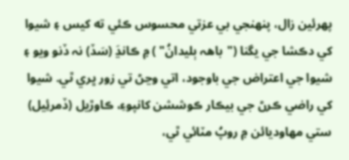پهرئين زال، پنهنجي بي عزتي محسوس ڪئي ته کيس ۽ شيوا کي دڪشا جي يگنا ("باهہ ٻليدانُ" ) ۾ ڪانڍَ (سَڏ) نہ ڏنو ويو ۽ شيوا جي اعتراض جي باوجود، اتي وڃڻ تي زور ڀري ٿي. شيوا کي راضي ڪرڻ جي بيڪار ڪوششن کانپوءِ، ڪاوڙيل (ڏمرئِيل) ستي مهاوديائن ۾ روپُ مٽائي ٿي،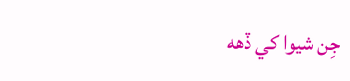جِن شيوا کي ڏهه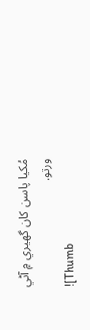مُکيا پاسن کان گهيري ۾ آڻي ورتو.
![Thumb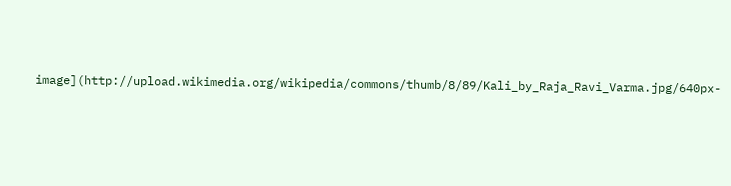image](http://upload.wikimedia.org/wikipedia/commons/thumb/8/89/Kali_by_Raja_Ravi_Varma.jpg/640px-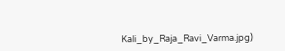Kali_by_Raja_Ravi_Varma.jpg)